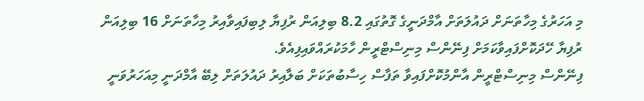މި އަހަރުގެ މިހާތަނަށް ދައުލަތަށް އާމްދަނީގެ ގޮތުގައި 8.2 ބިލިއަން ރުފިޔާ ލިބިފައިވާއިރު މިހާތަނަށް 16 ބިލިއަން ރުފިޔާ ހޭދަކޮށްފައިވާކަމަށް ފިނޭންސް މިނިސްޓްރީން ހާމަކުރައްވައިފިއެވެ.
ފިނޭންސް މިނިސްޓްރީން އާންމުކޮށްފައިވާ ތަފާސް ހިސާބުތަކަށް ބަލާއިރު ދައުލަތަށް ލިބޭ އާމްދަނީ މިއަހަރުވަނީ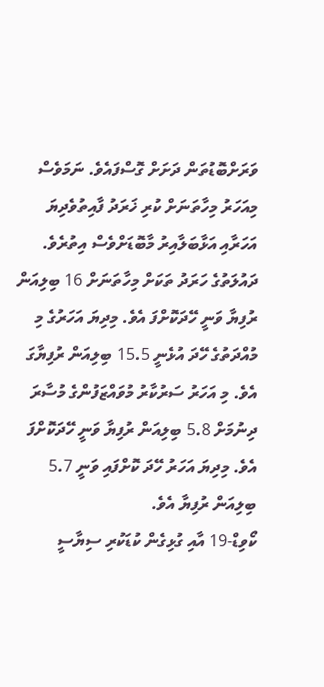ވަރަށްބޮޑުތަން ދަށަށް ގޮސްފައެވެ. ނަމަވެސް މިއަހަރު މިހާތަނަށް ކުރި ޚަރަދު ފާއިތުވެދިޔަ އަހަރާއި އަޅާބަލާއިރު މާބޮޑަށްވެސް އިތުރެވެ. ދައުލަތުގެ ހަރަދު ތަކަށް މިހާތަނަށް 16 ބިލިއަން ރުފިޔާ ވަނީ ހޭދަކޮށްފަ އެވެ. މިދިޔަ އަހަރުގެ މި މުއްދަތުގެ ހޭދަ އުޅެނީ 15.5 ބިލިއަން ރުފިޔާގަ އެވެ. މި އަހަރު ސަރުކާރު މުވައްޒަފުންގެ މުސާރަ ދިނުމަށް 5.8 ބިލިއަން ރުފިޔާ ވަނީ ހޭދަކޮށްފަ އެވެ. މިދިޔަ އަހަރު ހޭދަ ކޮށްފައި ވަނީ 5.7 ބިލިއަން ރުފިޔާ އެވެ.
ކޯވިޑް-19 އާއި ގުޅިގެން ކުޑަކުރި ސިޔާސީ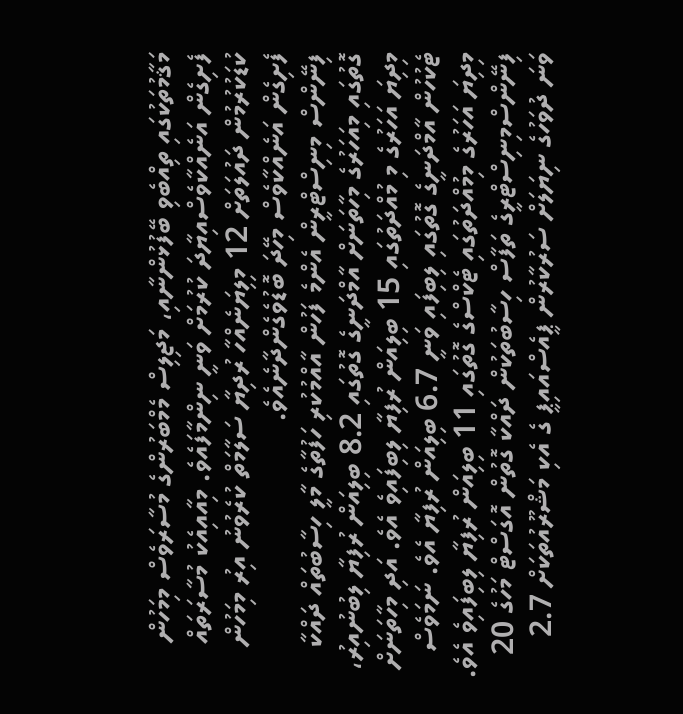މަޤާމުތަކުގައި ތިއްބެވި ބޭފުޅުންނާއި، މަޖިލިސް މެމްބަރުންގެ މުސާރަވެސް މިމަހުން ފެށިގެން އަނެއްކާވެސްއިޔާދަ ކުރުމަށް ވަނީ ނިންމާފައެވެ. މިއާއިއެކު މުސާރަތައް ކުޑަކުރުމުން ދައުލަތަށް 12 މިލިޔަނެއްހާ ރުދިޔާ ސަލާމަތް ކުރެވުނު އިރު މިމަހުން ފެށިގެން އަނެއްކާވެސް މިހޭދަ ބޮޑުވެގެންދާނެއެވެ.
ފިނޭންސް މިނިސްޓްރީން އެންމެ ފަހުން އާއްމުކުރި ހަފުތާގެ މާލީ ހިސާބުތައް ދައްކާ ގޮތުގައި މިއަހަރުގެ މިހާތަނަށް އާމްދަނީގެ ގޮތުގައި 8.2 ބިލިއަން ރުފިޔާ ލިބުނުއިރު، މިދިޔަ އަހަރުގެ މި މުއްދަތުގައި 15 ބިލިއަން ރުފިޔާ ލިބިފައިވެ އެވެ. އަދި މިހާތަނަށް ޓެކުހުން އާމްދަނީގެ ގޮތުގައި ލިބިފައި ވަނީ 6.7 ބިލިއަން ރުފިޔާ އެވެ. ނަމަވެސް މިދިޔަ އަހަރުގެ މިމުއްދަތުގައި ޓެކްސްގެ ގޮތުގައި 11 ބިލިއަން ރުފިޔާ ލިބިފައިވެ އެވެ.
ފިނޭންސްމިނިސްޓްރީގެ ތަފާސް ހިސާބުތަކުން ދައްކާ ގޮތުން އޮގަސްޓް މަހުގެ 20 ވަނަ ދުވަހުގެ ނިޔަލަށް ސަރުކާރުން ޕީއެސްއައިޕީ ގެ އެކި މަޝްރޫއުތަކަށް 2.7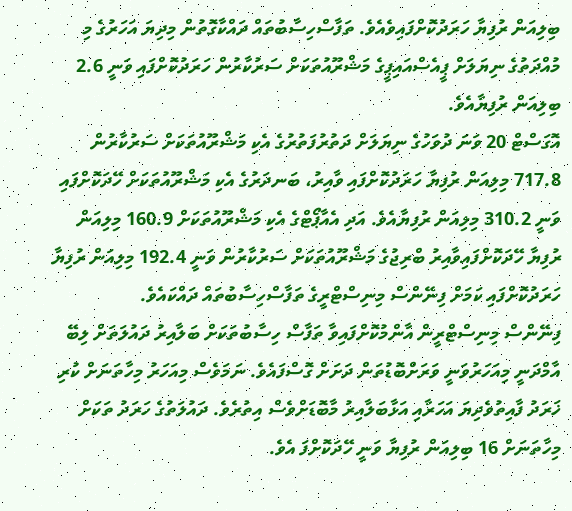ބިލިއަން ރުފިޔާ ހަރަދުކޮށްފައިވެއެވެ. ތަފާސްހިސާބުތައް ދައްކާގޮތުން މިދިޔަ އަހަރުގެ މި މުއްދަތުގެ ނިޔަލަށް ޕީއެސްއައިޕީގެ މަޝްރޫއުތަކަށް ސަރުކާރުން ހަރަދުކޮށްފައި ވަނީ 2.6 ބިލިއަން ރުފިޔާއެވެ.
އޮގަސްޓް 20 ވަނަ ދުވަހުގެ ނިޔަލަށް ދަތުރުފަތުރުގެ އެކި މަޝްރޫއުތަކަށް ސަރުކާރުން 717.8 މިލިއަން ރުފިޔާ ހަރަދުކޮށްފައި ވާއިރު، ބަނދަރުގެ އެކި މަޝްރޫއުތަކަށް ހޭދަކޮށްފައި ވަނީ 310.2 މިލިއަން ރުފިޔާއެވެ. އަދި އެއާޕޯޓްގެ އެކި މަޝްރޫއުތަކަށް 160.9 މިލިއަން ރުފިޔާ ހޭދަކޮށްފައިވާއިރު ބްރިޖުގެ މަޝްރޫއުތަކަށް ސަރުކާރުން ވަނީ 192.4 މިލިއަން ރުފިޔާ ހަރަދުކޮށްފައި ކަމަށް ފިނޭންސް މިނިސްޓްރީގެ ތަފާސްހިސާބުތައް ދައްކައެވެ.
ފިނޭންސް މިނިސްޓްރީން އާންމުކޮށްފައިވާ ތަފާސް ހިސާބުތަކަށް ބަލާއިރު ދައުލަތަށް ލިބޭ އާމްދަނީ މިއަހަރުވަނީ ވަރަށްބޮޑުތަން ދަށަށް ގޮސްފައެވެ. ނަމަވެސް މިއަހަރު މިހާތަނަށް ކުރި ޚަރަދު ފާއިތުވެދިޔަ އަހަރާއި އަޅާބަލާއިރު މާބޮޑަށްވެސް އިތުރެވެ. ދައުލަތުގެ ހަރަދު ތަކަށް މިހާތަނަށް 16 ބިލިއަން ރުފިޔާ ވަނީ ހޭދަކޮށްފަ އެވެ.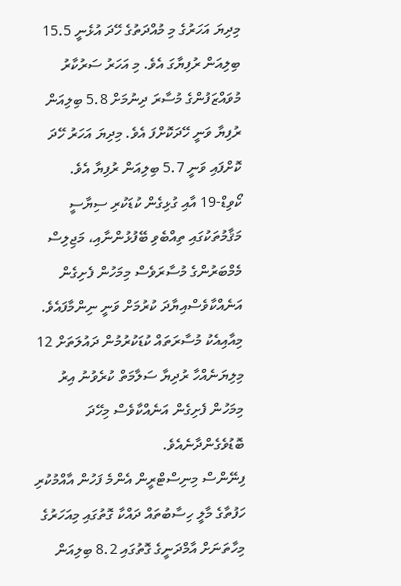މިދިޔަ އަހަރުގެ މި މުއްދަތުގެ ހޭދަ އުޅެނީ 15.5 ބިލިއަން ރުފިޔާގަ އެވެ. މި އަހަރު ސަރުކާރު މުވައްޒަފުންގެ މުސާރަ ދިނުމަށް 5.8 ބިލިއަން ރުފިޔާ ވަނީ ހޭދަކޮށްފަ އެވެ. މިދިޔަ އަހަރު ހޭދަ ކޮށްފައި ވަނީ 5.7 ބިލިއަން ރުފިޔާ އެވެ.
ކޯވިޑް-19 އާއި ގުޅިގެން ކުޑަކުރި ސިޔާސީ މަޤާމުތަކުގައި ތިއްބެވި ބޭފުޅުންނާއި، މަޖިލިސް މެމްބަރުންގެ މުސާރަވެސް މިމަހުން ފެށިގެން އަނެއްކާވެސްއިޔާދަ ކުރުމަށް ވަނީ ނިންމާފައެވެ. މިއާއިއެކު މުސާރަތައް ކުޑަކުރުމުން ދައުލަތަށް 12 މިލިޔަނެއްހާ ރުދިޔާ ސަލާމަތް ކުރެވުނު އިރު މިމަހުން ފެށިގެން އަނެއްކާވެސް މިހޭދަ ބޮޑުވެގެންދާނެއެވެ.
ފިނޭންސް މިނިސްޓްރީން އެންމެ ފަހުން އާއްމުކުރި ހަފުތާގެ މާލީ ހިސާބުތައް ދައްކާ ގޮތުގައި މިއަހަރުގެ މިހާތަނަށް އާމްދަނީގެ ގޮތުގައި 8.2 ބިލިއަން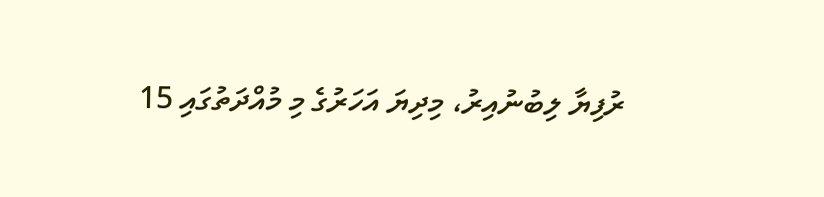ރުފިޔާ ލިބުނުއިރު، މިދިޔަ އަހަރުގެ މި މުއްދަތުގައި 15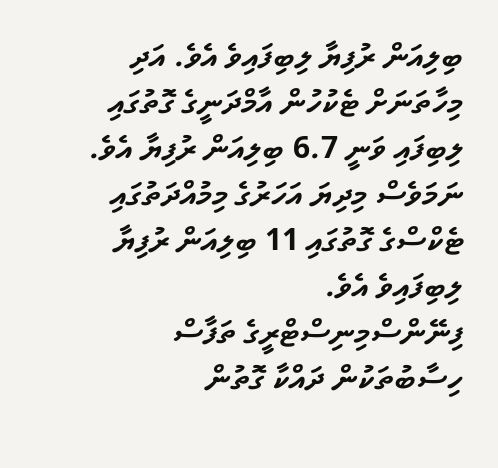ބިލިއަން ރުފިޔާ ލިބިފައިވެ އެވެ. އަދި މިހާތަނަށް ޓެކުހުން އާމްދަނީގެ ގޮތުގައި ލިބިފައި ވަނީ 6.7 ބިލިއަން ރުފިޔާ އެވެ. ނަމަވެސް މިދިޔަ އަހަރުގެ މިމުއްދަތުގައި ޓެކްސްގެ ގޮތުގައި 11 ބިލިއަން ރުފިޔާ ލިބިފައިވެ އެވެ.
ފިނޭންސްމިނިސްޓްރީގެ ތަފާސް ހިސާބުތަކުން ދައްކާ ގޮތުން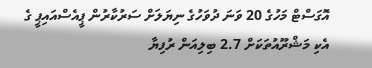އޮގަސްޓް މަހުގެ 20 ވަނަ ދުވަހުގެ ނިޔަލަށް ސަރުކާރުން ޕީއެސްއައިޕީ ގެ އެކި މަޝްރޫއުތަކަށް 2.7 ބިލިއަން ރުފިޔާ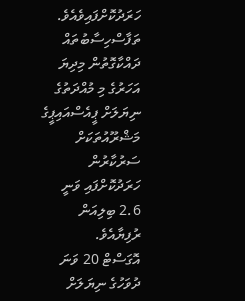ހަރަދުކޮށްފައިވެއެވެ. ތަފާސްހިސާބުތައް ދައްކާގޮތުން މިދިޔަ އަހަރުގެ މި މުއްދަތުގެ ނިޔަލަށް ޕީއެސްއައިޕީގެ މަޝްރޫއުތަކަށް ސަރުކާރުން ހަރަދުކޮށްފައި ވަނީ 2.6 ބިލިއަން ރުފިޔާއެވެ.
އޮގަސްޓް 20 ވަނަ ދުވަހުގެ ނިޔަލަށް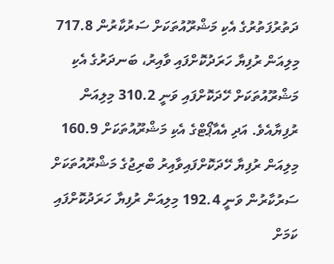ދަތުރުފަތުރުގެ އެކި މަޝްރޫއުތަކަށް ސަރުކާރުން 717.8 މިލިއަން ރުފިޔާ ހަރަދުކޮށްފައި ވާއިރު، ބަނދަރުގެ އެކި މަޝްރޫއުތަކަށް ހޭދަކޮށްފައި ވަނީ 310.2 މިލިއަން ރުފިޔާއެވެ. އަދި އެއާޕޯޓްގެ އެކި މަޝްރޫއުތަކަށް 160.9 މިލިއަން ރުފިޔާ ހޭދަކޮށްފައިވާއިރު ބްރިޖުގެ މަޝްރޫއުތަކަށް ސަރުކާރުން ވަނީ 192.4 މިލިއަން ރުފިޔާ ހަރަދުކޮށްފައި ކަމަށް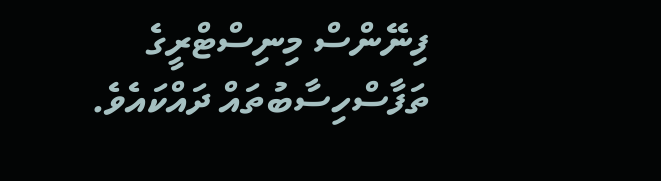ފިނޭންސް މިނިސްޓްރީގެ ތަފާސްހިސާބުތައް ދައްކައެވެ.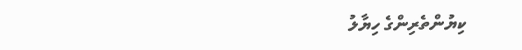ކިޔުންތެރިންގެ ހިޔާލު